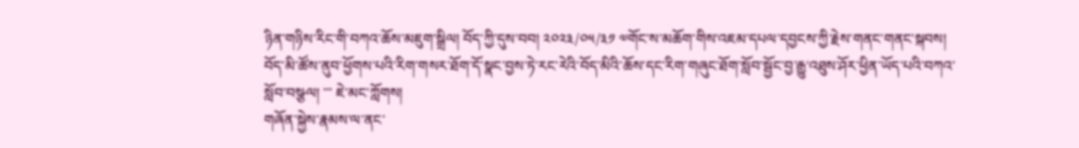ཉིན་གཉིས་རིང་གི་བཀའ་ཆོས་མཇུག་སྒྲིལ། བོད་ཀྱི་དུས་བབ། ༢༠༢༣/༠༥/༣༡ ༧གོང་ས་མཆོག་གིས་འཇམ་དཔལ་དབྱངས་ཀྱི་རྗེས་གནང་གནང་སྐབས། བོད་མི་ཚོས་ནུབ་ཕྱོགས་པའི་རིག་གསར་ཐོག་དོ་སྣང་བྱས་ཏེ་རང་རེའི་བོད་མིའི་ཆོས་དང་རིག་གཞུང་ཐོག་སློབ་སྦྱོང་བྱ་རྒྱུ་འཐུས་ཤོར་ཕྱིན་ཡོད་པའི་བཀའ་སློབ་བསྩལ། ་་་ ཇེ་མང་ཀློགས།
གཞོན་སྐྱེས་རྣམས་ལ་ནང་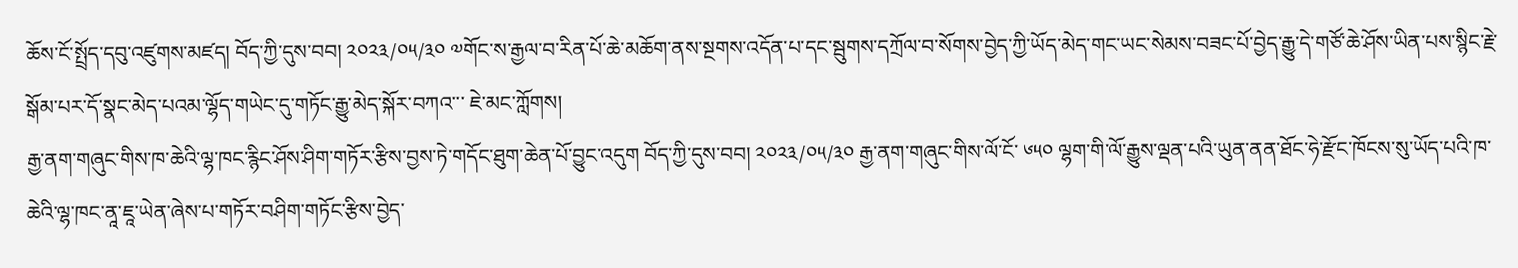ཆོས་ངོ་སྤྲོད་དབུ་འཛུགས་མཛད། བོད་ཀྱི་དུས་བབ། ༢༠༢༣/༠༥/༣༠ ༧གོང་ས་རྒྱལ་བ་རིན་པོ་ཆེ་མཆོག་ནས་སྔགས་འདོན་པ་དང་སྦུགས་དཀྲོལ་བ་སོགས་བྱེད་ཀྱི་ཡོད་མེད་གང་ཡང་སེམས་བཟང་པོ་བྱེད་རྒྱུ་དེ་གཙོ་ཆེ་ཤོས་ཡིན་པས་སྙིང་རྗེ་སྒོམ་པར་དོ་སྣང་མེད་པའམ་ལྷོད་གཡེང་དུ་གཏོང་རྒྱུ་མེད་སྐོར་བཀའ་་་ ཇེ་མང་ཀློགས།
རྒྱ་ནག་གཞུང་གིས་ཁ་ཆེའི་ལྷ་ཁང་རྙིང་ཤོས་ཤིག་གཏོར་རྩིས་བྱས་ཏེ་གདོང་ཐུག་ཆེན་པོ་བྱུང་འདུག བོད་ཀྱི་དུས་བབ། ༢༠༢༣/༠༥/༣༠ རྒྱ་ནག་གཞུང་གིས་ལོ་ངོ་ ༦༥༠ ལྷག་གི་ལོ་རྒྱུས་ལྡན་པའི་ཡུན་ནན་ཐོང་ཧེ་རྫོང་ཁོངས་སུ་ཡོད་པའི་ཁ་ཆེའི་ལྷ་ཁང་ནཱ་ཇཱ་ཡེན་ཞེས་པ་གཏོར་བཤིག་གཏོང་རྩིས་བྱེད་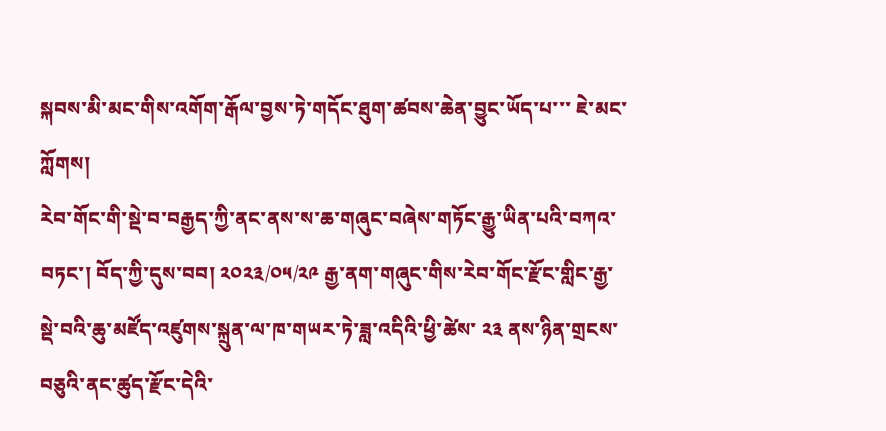སྐབས་མི་མང་གིས་འགོག་རྒོལ་བྱས་ཏེ་གདོང་ཐུག་ཚབས་ཆེན་བྱུང་ཡོད་པ་་་ ཇེ་མང་ཀློགས།
རེབ་གོང་གི་སྡེ་བ་བརྒྱད་ཀྱི་ནང་ནས་ས་ཆ་གཞུང་བཞེས་གཏོང་རྒྱུ་ཡིན་པའི་བཀའ་བཏང་། བོད་ཀྱི་དུས་བབ། ༢༠༢༣/༠༥/༢༩ རྒྱ་ནག་གཞུང་གིས་རེབ་གོང་རྫོང་གླིང་རྒྱ་སྡེ་བའི་ཆུ་མཛོད་འཛུགས་སྐྲུན་ལ་ཁ་གཡར་ཏེ་ཟླ་འདིའི་ཕྱི་ཚེས་ ༢༣ ནས་ཉིན་གྲངས་བཅུའི་ནང་ཚུད་རྫོང་དེའི་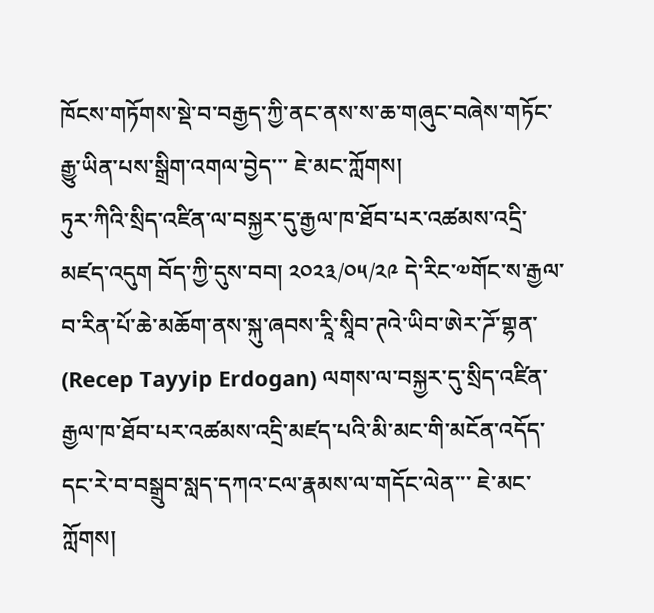ཁོངས་གཏོགས་སྡེ་བ་བརྒྱད་ཀྱི་ནང་ནས་ས་ཆ་གཞུང་བཞེས་གཏོང་རྒྱུ་ཡིན་པས་སྒྲིག་འགལ་བྱེད་་་ ཇེ་མང་ཀློགས།
ཏུར་ཀིའི་སྲིད་འཛིན་ལ་བསྐྱར་དུ་རྒྱལ་ཁ་ཐོབ་པར་འཚམས་འདྲི་མཛད་འདུག བོད་ཀྱི་དུས་བབ། ༢༠༢༣/༠༥/༢༩ དེ་རིང་༧གོང་ས་རྒྱལ་བ་རིན་པོ་ཆེ་མཆོག་ནས་སྐུ་ཞབས་རཱི་སཱིབ་ཊའེ་ཡིབ་ཨེར་ཌོ་གྷན་ (Recep Tayyip Erdogan) ལགས་ལ་བསྐྱར་དུ་སྲིད་འཛིན་རྒྱལ་ཁ་ཐོབ་པར་འཚམས་འདྲི་མཛད་པའི་མི་མང་གི་མངོན་འདོད་དང་རེ་བ་བསྒྲུབ་སླད་དཀའ་ངལ་རྣམས་ལ་གདོང་ལེན་་་ ཇེ་མང་ཀློགས།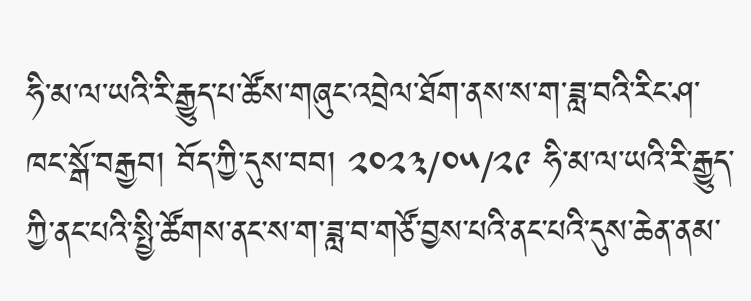ཧི་མ་ལ་ཡའི་རི་རྒྱུད་པ་ཚོས་གཞུང་འབྲེལ་ཐོག་ནས་ས་ག་ཟླ་བའི་རིང་ཤ་ཁང་སྒོ་བརྒྱབ། བོད་ཀྱི་དུས་བབ། ༢༠༢༣/༠༥/༢༩ ཧི་མ་ལ་ཡའི་རི་རྒྱུད་ཀྱི་ནང་པའི་སྤྱི་ཚོགས་ནང་ས་ག་ཟླ་བ་གཙོ་བྱས་པའི་ནང་པའི་དུས་ཆེན་ནམ་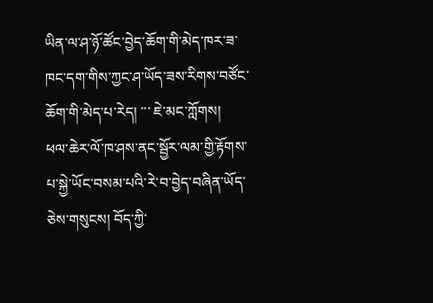ཡིན་ལ་ཤ་ཉོ་ཚོང་བྱེད་ཆོག་གི་མེད་ཁར་ཟ་ཁང་དག་གིས་ཀྱང་ཤ་ཡོད་ཟས་རིགས་བཙོང་ཆོག་གི་མེད་པ་རེད། ་་་ ཇེ་མང་ཀློགས།
ཕལ་ཆེར་ལོ་ཁ་ཤས་ནང་སྦྱོར་ལམ་གྱི་རྟོགས་པ་སྐྱེ་ཡོང་བསམ་པའི་རེ་བ་བྱེད་བཞིན་ཡོད་ཅེས་གསུངས། བོད་ཀྱི་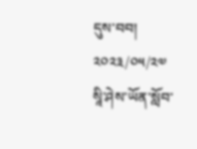དུས་བབ། ༢༠༢༣/༠༥/༢༧ སཱི་ཤེས་ཡོན་སློབ་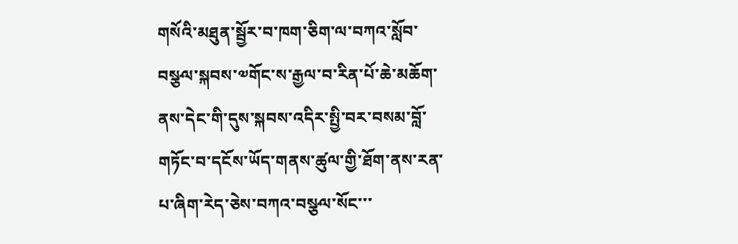གསོའི་མཐུན་སྦྱོར་བ་ཁག་ཅིག་ལ་བཀའ་སློབ་བསྩལ་སྐབས་༧གོང་ས་རྒྱལ་བ་རིན་པོ་ཆེ་མཆོག་ནས་དེང་གི་དུས་སྐབས་འདིར་སྤྱི་བར་བསམ་བློ་གཏོང་བ་དངོས་ཡོད་གནས་ཚུལ་གྱི་ཐོག་ནས་རན་པ་ཞིག་རེད་ཅེས་བཀའ་བསྩལ་སོང་་་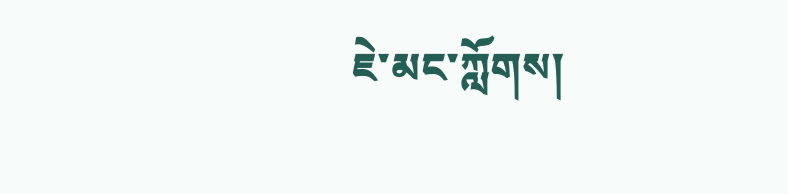ཇེ་མང་ཀློགས།